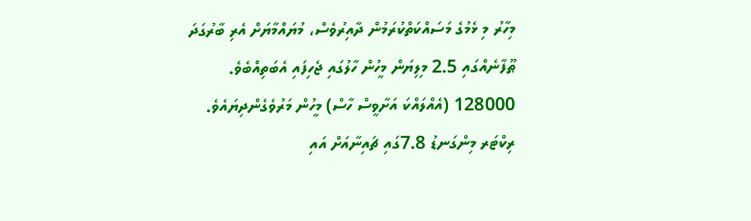މިހާރު މި ޅެމުގެ މަސައްކަތްކުރަމުން ދާއިރުވެސް، މުޔައްމާޔަށް އެރި ބާރުގަދަ ޠޫފާނެއްގައި 2.5 މިލިޔަން މީހުން ހާލުގައި ޖެހިފައި އެބަތިއްބެވެ. 128000 (އެއްލައްކަ އަށާވީސް ހާސް) މީހުން މަރުވެގެންދިޔައެވެ. ރިކްޓަރ މިންގަނޑު 7.8ގައި ޗައިނާއަށް އައި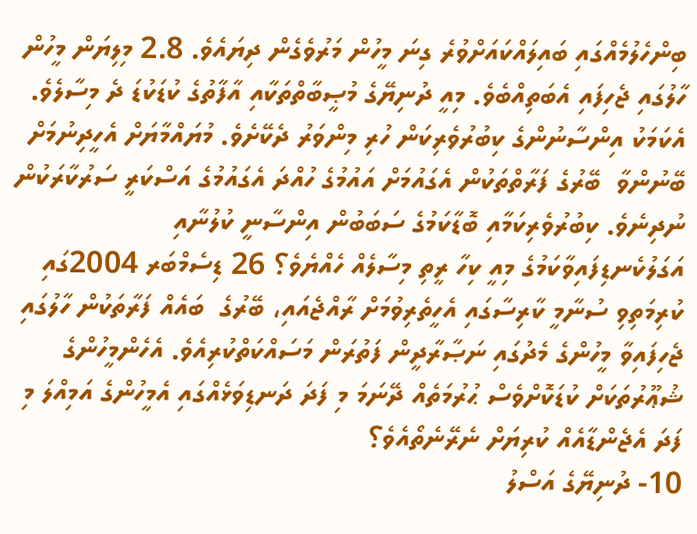ބިންހެލުމެއްގައި ބައިލައްކައަށްވުރެ ގިނަ މީހުން މަރުވެގެން ދިޔައެވެ. 2.8 މިލިޔަން މީހުން ހާލުގައި ޖެހިފައި އެބަތިއްބެވެ. މިއީ ދުނިޔޭގެ މުޞީބާތްތަކާއި އާފާތުގެ ކުޑަކުޑަ ދެ މިސާލެވެ. އެކަމަކު އިންސާނުންގެ ކިބުރުވެރިކަން ހުރި މިންވަރު ދެކޭށެވެ. މުޔައްމާޔަށް އެހީދިނުމަށް ބޭނުންވާ  ބޭރުގެ ފަރާތްތަކުން އެގައުމަށް އައުމުގެ ހުއްދަ އެގައުމުގެ އަސްކަރީ ސަރުކާރަކުން ނުދިނެވެ. ކިބުރުވެރިކަމާއި ބޮޑާކަމުގެ ސަބަބުން އިންސާނީ ކުލުނާއި އަގަލުކެނޑިފައިވާކަމުގެ މިއީ ކިހާ ރީތި މިސާލެއް ހެއްޔެވެ؟ 26 ޑިސެމްބަރ 2004ގައި ކުރިމަތިވި ސުނާމީ ކާރިސާގައި އެހީތެރިވުމަށް ރާއްޖެއައި، ބޭރުގެ  ބައެއް ފަރާތަކުން ހާލުގައި ޖެހިފައިވާ މީހުންގެ މެދުގައި ނަޞާރާދީން ފަތުރަން މަސައްކަތްކުރިއެވެ. އެހެންމީހުންގެ ޝުޢޫރުތަކަށް ކުޑަކޮށްވެސް ޙުރުމަތެއް ދޭނަމަ މި ފަދަ ދަނޑިވަޅެއްގައި އެމީހުންގެ އަމިއްލަ މި ފަދަ އެޖެންޑާއެއް ކުރިޔަށް ނެރޭނެތޯއެވެ؟
10- ދުނިޔޭގެ އަސްލު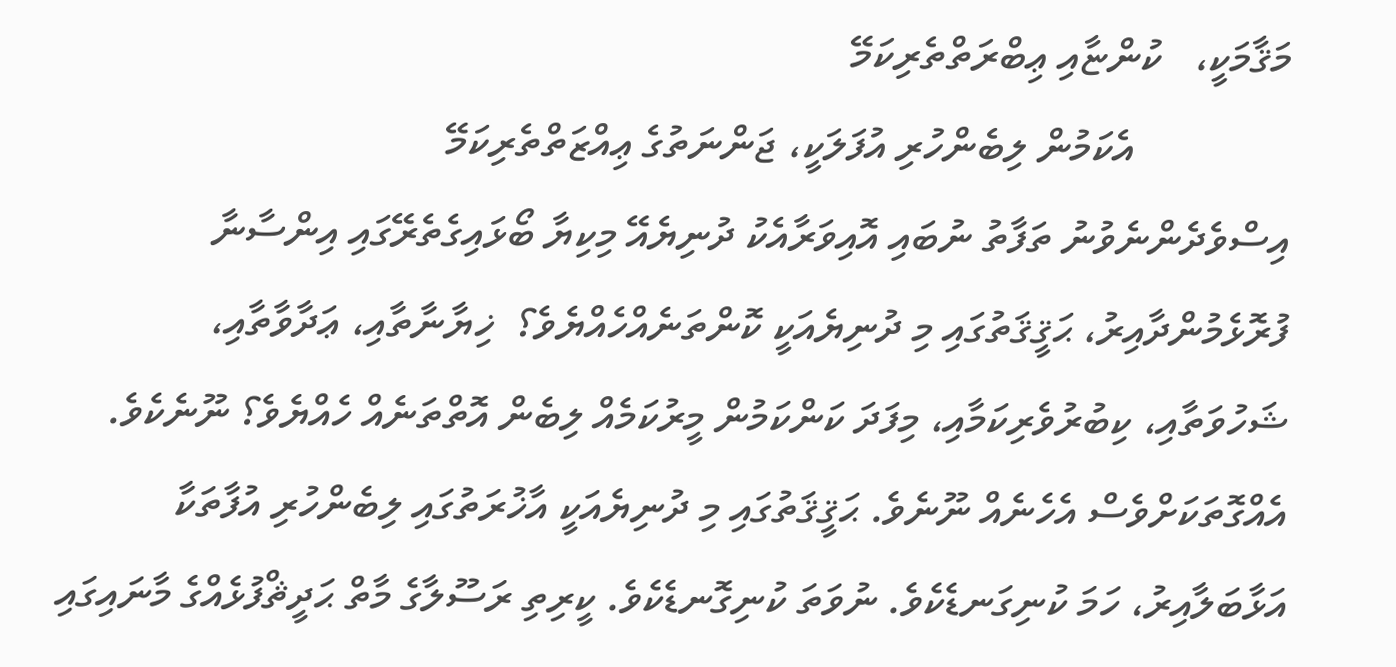މަޤާމަކީ،   ކުންޏާއި ޢިބްރަތްތެރިކަމޭ
               އެކަމުން ލިބެންހުރި އުފަލަކީ، ޖަންނަތުގެ ޢިއްޒަތްތެރިކަމޭ
އިސްވެދެންނެވުނު ތަފާތު ނުބައި އޮއިވަރާއެކު ދުނިޔެއޭ މިކިޔާ ބޯޅައިގެތެރޭގައި އިންސާނާ ފުރޮޅެމުންދާއިރު، ޙަޤީޤަތުގައި މި ދުނިޔެއަކީ ކޮންތަނެއްހެއްޔެވެ؟  ޚިޔާނާތާއި، ޢަދާވާތާއި، ޝަހުވަތާއި، ކިބުރުވެރިކަމާއި، މިފަދަ ކަންކަމުން މީރުކަމެއް ލިބެން އޮތްތަނެއް ހެއްޔެވެ؟ ނޫނެކެވެ. އެއްގޮތަކަށްވެސް އެހެނެއް ނޫނެވެ. ޙަޤީޤަތުގައި މި ދުނިޔެއަކީ އާޚުރަތުގައި ލިބެންހުރި އުފާތަކާ އަޅާބަލާއިރު، ހަމަ ކުނިގަނޑެކެވެ. ނުވަތަ ކުނިގޮނޑެކެވެ. ކީރިތި ރަސޫލާގެ މާތް ޙަދީޘްފުޅެއްގެ މާނައިގައި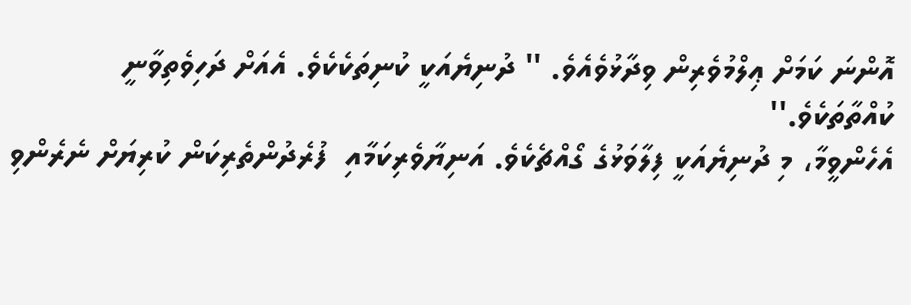އޮންނަ ކަމަށް ޢިލްމުވެރިން ވިދާޅުވެއެވެ. '' ދުނިޔެއަކީ ކުނިތަކެކެވެ. އެއަށް ދަހިވެތިވާނީ ކުއްތާތަކެވެ.''
އެހެންވީމާ، މި ދުނިޔެއަކީ ފިލާވަޅުގެ ގޯއްޗެކެވެ. އަނިޔާވެރިކަމާއި  ފުރެދުންތެރިކަން ކުރިޔަށް ނެރެންވި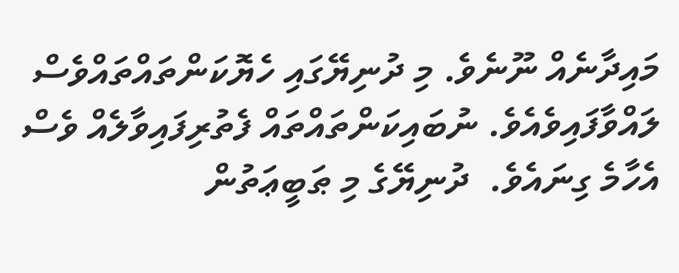މައިދާނެއް ނޫނެވެ. މި ދުނިޔޭގައި ހެޔޮކަންތައްތައްވެސް ލައްވާފައިވެއެވެ. ނުބައިކަންތައްތައް ފެތުރިފައިވާލެއް ވެސް އެހާމެ ގިނައެވެ.  ދުނިޔޭގެ މި ޠަބީޢަތުން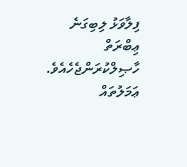ފިލާވަޅު ލިބިގަނެ ޢިބްރަތް ހާޞިލްކުރަންޖެހެއެވެ. ޢަމަލުތައް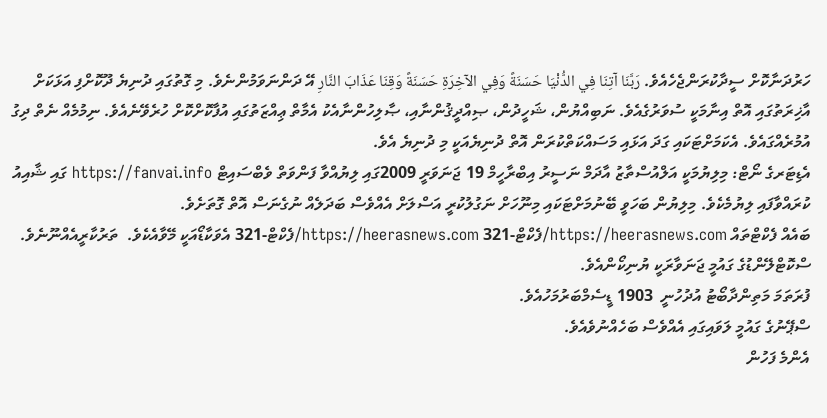ހަރުދަނާކޮށް ސީދާކުރަންޖެހެއެވެ. رَبَّنَا آتِنَا فِي الدُّنْيَا حَسَنَةً وَفِي الآخِرَةِ حَسَنَةً وَقِنَا عَذَابَ النَّارِ އޭ ދަންނަވަމުންނެވެ. މި ގޮތުގައި ދުނިޔެ ދޫކޮށްފި އަޅަކަށް އާޚިރަތުގައި އޮތް އިނާމަކީ ސުވަރުގެއެވެ. ނަބިއްޔުން، ޝަހީދުން، ޞިއްދީޤުންނާއި، ޞާލިހުންނާއެކު އެމާތް ޢިއްޒަތުގައި އުފާކޮށްކޮށް ހުރެވޭނެއެވެ. ނިމުމެއް ނެތް ދިގު އުމުރެއްގައެވެ. އެކަމަށްޓަކައި ގަދަ އަޅައި މަސައްކަތްކުރަން އޮތް ދުނިޔެއަކީ މި ދުނިޔެ އެވެ.
އެޑިޓަރގެ ނޯޓް: މިލިޔުމަކީ އަލްއުސްތާޒު އާދަމް ނަސީރު އިބްރާހީމް 19 ޖަނަވަރީ 2009ގައި ލިޔުއްވާ ފަންވަތް ވެބްސައިޓް https://fanvai.info ގައި ޝާއިއު ކުރައްވާފައި ލިޔުމެކެވެ. މިލިޔުން ބަހަވީ ބޭނުމަށްޓަކައި މިނޫހަށް ނަގުލުކުރީ އަސްލަށް އެއްވެސް ބަދަލެއް ނުގެނަސް އޮތް ގޮތަށެވެ.
ބައެއް ފެކްޓްތައް https://heerasnews.com/ފެކްޓް-321 https://heerasnews.com/ފެކްޓް-321 އެވަކާޑޯއަކީ މޭވާއެކެވެ.  ތަރުކާރީއެއްނޫނެވެ.
ސްކޮޓްލޭންޑުގެ ގައުމީ ޖަނަވާރަކީ ޔުނިކޯންއެވެ.
ފުރަތަމަ މަތިންދާބޯޓު އުދުހުނީ  1903 ޑީސެމްބަރުމަހުއެވެ.
ސްޕޭނުގެ ގައުމީ ލަވައިގައި އެއްވެސް ބަހެއްނުވެއެވެ.
އެންމެ ފަހުން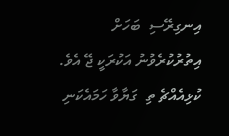އިނގިރޭސި  ބަހަށް އިތުރުކުރެވުނު އަކުރަކީ ޖޭ އެވެ.
ކުޅިއެއްޗެ ތި  ގަޔާވާ ހަމައެކަނި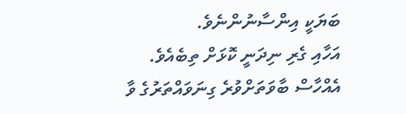ބަޔަކީ އިންސާނުންނެވެ.
އަހާއި ގެރި ނިދަނީ ކޮޅަށް ތިބެއެވެ.
އެއްހާސް ބާވަތަށްވުރެ ގިނަވައްތަރުގެ ވާ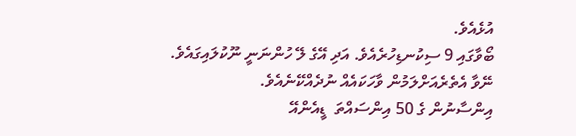އުޅެއެވެ.
ބޯވާގައި 9 ސިކުނޑިހުރެއެވެ. އަދި އޭގެ ލޭ ހުންނަނީ ނޫކުލައިގައެވެ.
ނޭވާ އެތެރެއަށްލަމުން ވާހަކައެއް ނުދެއްކޭނެއެވެ.
އިންސާނުން ގެ 50 އިންސައްތަ  ޑީއެންއޭ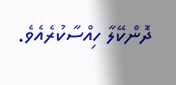ދޮންކޭލާ ހިއްސާކުރެއެވެ.